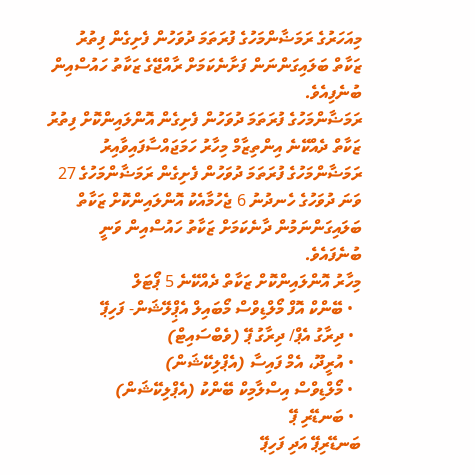މިއަހަރުގެ ރަމަޟާންމަހުގެ ފުރަތަމަ ދުވަހުން ފެށިގެން ފިތުރު ޒަކާތް ބަލައިގަންނަން ފަށާނެކަމަށް ރާއްޖޭގެ ޒަކާތު ހައުސްއިން ބުނެފިއެވެ.
ރަމަޟާންމަހުގެ ފުރަތަމަ ދުވަހުން ފެށިގެން އޮންލައިންކޮށް ފިތުރު ޒަކާތް ދެއްކޭނެ އިންތިޒާމް މިހާރު ހަމަޖައްސާފައިވާއިރު ރަމަޟާންމަހުގެ ފުރަތަމަ ދުވަހުން ފެށިގެން ރަމަޟާންމަހުގެ 27 ވަނަ ދުވަހުގެ ހެނދުނު 6 ޖެހުމާއެކު އޮންލައިންކޮށް ޒަކާތް ބަލައިގަންނަމުން ދާނެކަމަށް ޒަކާތު ހައުސްއިން ވަނީ ބުނެފައެވެ.
މިހާރު އޮންލައިންކޮށް ޒަކާތް ދެއްކޭނެ 5 ޕޯޓަލް
  • ބޭންކް އޮފް މޯލްޑިވްސް މޯބައިލް އެޕްިލޭޝަން- ފަހިޕޭ
  • ދިރާގު އެޕް/ ދިރާގު ޕޭ (ވެބްސައިޓް)
  • އުރީދޫ، އެމް ފައިސާ (އެޕްލިކޭޝަން)
  • މޯލްޑިވްސް އިސްލާމިކް ބޭންކު (އެޕްލިކޭޝަން)
  • ބަނޑޭރި ޕޭ
ބަނޑޭރިޕޭ އަދި ފަހިޕޭ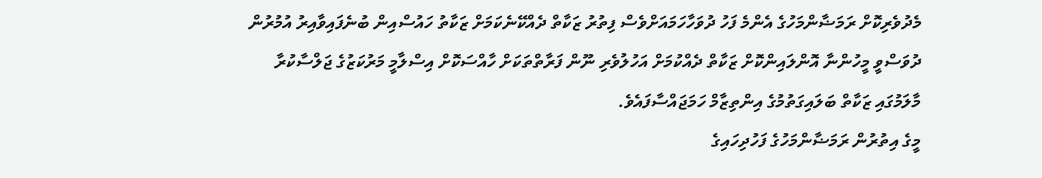މެދުވެރިކޮށް ރަމަޟާންމަހުގެ އެންމެ ފަހު ދުވަހާހަމައަށްވެސް ފިތުރު ޒަކާތް ދެއްކޭނެކަމަށް ޒަކާތު ހައުސްއިން ބުނެފައިވާއިރު އުމުރުން ދުވަސްވީ މީހުންނާ އޮންލައިންކޮށް ޒަކާތް ދެއްކުމަށް އަހުލުވެރި ނޫން ފަރާތްތަކަށް ހާއްސަކޮށް އިސްލާމީ މަރުކަޒުގެ ޖަލްސާކުރާ މާލަމުގައި ޒަކާތް ބަލައިގަތުމުގެ އިންތިޒާމް ހަމަޖައްސާފައެވެ.
މީގެ އިތުރުން ރަމަޟާންމަހުގެ ފަހުދިހައިގެ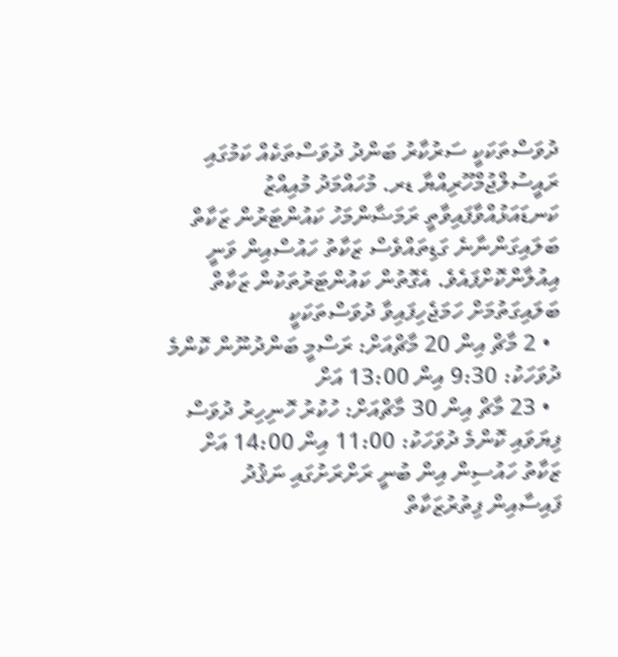ދުވަސްތަކަކީ ސަރުކާރު ބަންދު ދުވަސްތަކެއް ކަމުގައި ރައީސުލްޖުމްހޫރިއްޔާ ޑރ. މުހައްމަދު މުއިއްޒު ކަނޑައަޅުއްވާފައިވާތީ ރަމަޟާންމަހު ކައުންޓަރުން ޒަކާތް ބަލައިގަންނާނެ ގަޑިތައްވެސް ޒަކާތު ހައުސްއިން ވަނީ އިއުލާންކޮށްފައެވެ. އެގޮތުން ކައުންޓަރުތަކުން ޒަކާތް ބަލައިގަތުމަށް ހަމަޖެހިފައިވާ ދުވަސްތަކަކީ
  • 2 މާޗް އިން 20 މާޗްއަށް: ރަސްމީ ބަންދުނޫން ކޮންމެ ދުވަހަކު: 9:30 އިން 13:00 އަށް
  • 23 މާޗް އިން 30 މާޗްއަށް: ހުކުރު ހޮނިހިރު ދުވަސް ފިޔަވައި ކޮންމެ ދުވަހަކު: 11:00 އިން 14:00 އަށް
ޒަކާތު ހައުސިން އިން ބުނީ ރަށްރަށުގައި ނަޤުދު ފައިސާއިން ފިތުރުޒަކާތް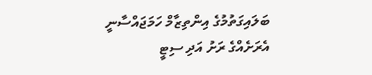ބަލައިގަތުމުގެ އިންތިޒާމް ހަމަޖައްސާނީ އެރަށެއްގެ ރަށު އަދި ސިޓީ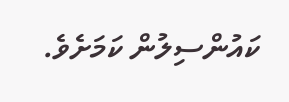ކައުންސިލުން ކަމަށެވެ.